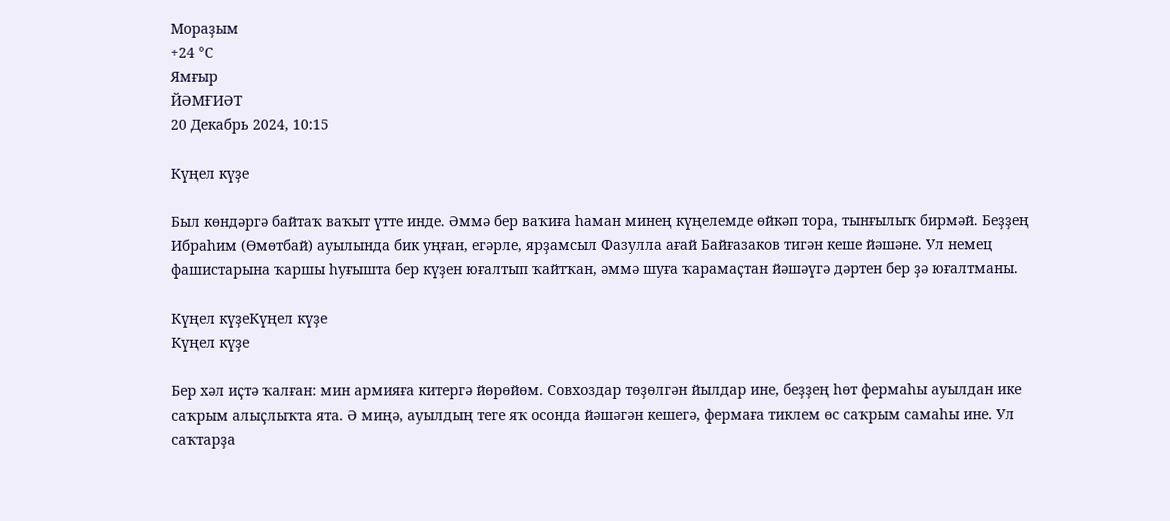Мораҙым
+24 °С
Ямғыр
ЙӘМҒИӘТ
20 Декабрь 2024, 10:15

Күңел күҙе

Был көндәргә байтаҡ ваҡыт үтте инде. Әммә бер ваҡиға һаман минең күңелемде өйкәп тора, тынғылыҡ бирмәй. Беҙҙең Ибраһим (Өмөтбай) ауылында бик уңған, егәрле, ярҙамсыл Фазулла ағай Байғазаков тигән кеше йәшәне. Ул немец фашистарына ҡаршы һуғышта бер күҙен юғалтып ҡайтҡан, әммә шуға ҡарамаҫтан йәшәүгә дәртен бер ҙә юғалтманы.

Күңел күҙеКүңел күҙе
Күңел күҙе

Бер хәл иҫтә ҡалған: мин армияға китергә йөрөйөм. Совхоздар төҙөлгән йылдар ине, беҙҙең һөт фермаһы ауылдан ике саҡрым алыҫлыҡта ята. Ә миңә, ауылдың теге яҡ осонда йәшәгән кешегә, фермаға тиклем өс саҡрым самаһы ине. Ул саҡтарҙа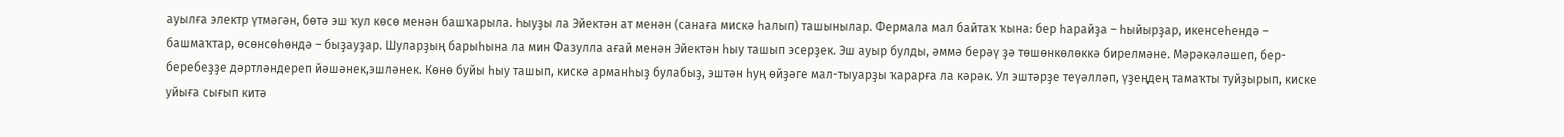ауылға электр үтмәгән, бөтә эш ҡул көсө менән башҡарыла. Һыуҙы ла Эйектән ат менән (санаға мискә һалып) ташынылар. Фермала мал байтаҡ ҡына: бер һарайҙа – һыйырҙар, икенсеһендә – башмаҡтар, өсөнсөһөндә – быҙауҙар. Шуларҙың барыһына ла мин Фазулла ағай менән Эйектән һыу ташып эсерҙек. Эш ауыр булды, әммә берәү ҙә төшөнкөлөккә бирелмәне. Мәрәкәләшеп, бер-беребеҙҙе дәртләндереп йәшәнек,эшләнек. Көнө буйы һыу ташып, кискә арманһыҙ булабыҙ, эштән һуң өйҙәге мал-тыуарҙы ҡарарға ла кәрәк. Ул эштәрҙе теүәлләп, үҙеңдең тамаҡты туйҙырып, киске уйыға сығып китә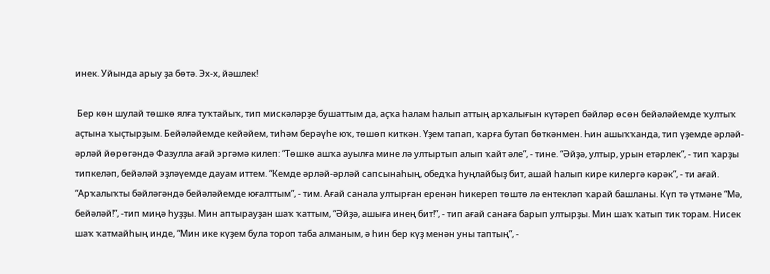инек. Уйында арыу ҙа бөтә. Эх-х, йәшлек!

 Бер көн шулай төшкө ялға туҡтайыҡ, тип мискәләрҙе бушаттым да, аҫҡа һалам һалып аттың арҡалығын күтәреп бәйләр өсөн бейәләйемде ҡултыҡ аҫтына ҡыҫтырҙым. Бейәләйемде кейәйем, тиһәм берәүһе юҡ, төшөп киткән. Үҙем тапап, ҡарға бутап бөткәнмен. Һин ашыҡҡанда, тип үҙемде әрләй-әрләй йөрөгәндә Фазулла ағай эргәмә килеп: “Төшкө ашҡа ауылға мине лә ултыртып алып ҡайт әле”, - тине. “Әйҙә, ултыр, урын етәрлек”, - тип ҡарҙы типкеләп, бейәләй эҙләүемде дауам иттем. “Кемде әрләй-әрләй сапсынаһың, обедҡа һуңлайбыҙ бит, ашай һалып кире килергә кәрәк”, - ти ағай. “Арҡалыҡты бәйләгәндә бейәләйемде юғалттым”, - тим. Ағай санала ултырған еренән һикереп төштө лә ентекләп ҡарай башланы. Күп тә үтмәне “Мә, бейәләй!”, -тип миңә һуҙҙы. Мин аптырауҙан шаҡ ҡаттым, “Әйҙә, ашыға инең бит!”, - тип ағай санаға барып ултырҙы. Мин шаҡ ҡатып тик торам. Нисек шаҡ ҡатмайһың инде, “Мин ике күҙем була тороп таба алманым, ә һин бер күҙ менән уны таптың”, -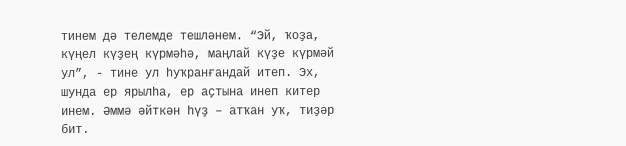тинем дә телемде тешләнем. “Эй, ҡоҙа, күңел күҙең күрмәһә, маңлай күҙе күрмәй ул”, - тине ул һуҡранғандай итеп. Эх, шунда ер ярылһа, ер аҫтына инеп китер инем. Әммә әйткән һүҙ – атҡан уҡ, тиҙәр бит.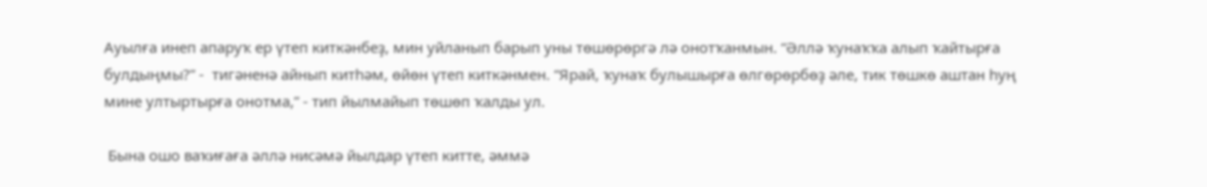Ауылға инеп апаруҡ ер үтеп киткәнбеҙ, мин уйланып барып уны төшөрөргә лә онотҡанмын. “Әллә ҡунаҡҡа алып ҡайтырға булдыңмы?” -  тигәненә айнып китһәм, өйөн үтеп киткәнмен. “Ярай, ҡунаҡ булышырға өлгөрөрбөҙ әле, тик төшкө аштан һуң мине ултыртырға онотма,” - тип йылмайып төшөп ҡалды ул.

 Бына ошо ваҡиғаға әллә нисәмә йылдар үтеп китте, әммә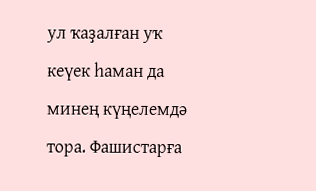ул ҡаҙалған уҡ кеүек һаман да минең күңелемдә тора. Фашистарға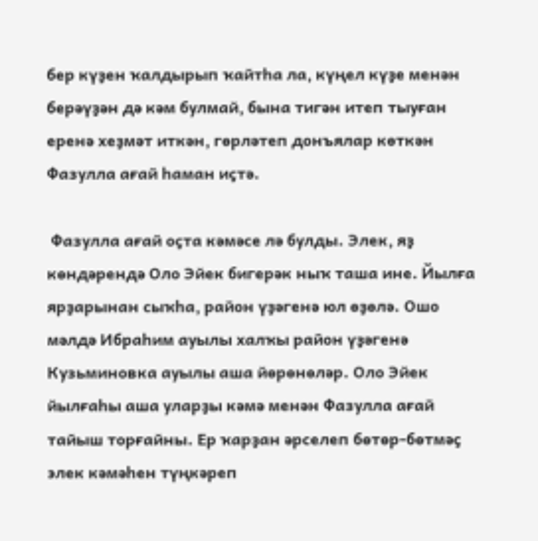бер күҙен ҡалдырып ҡайтһа ла, күңел күҙе менән берәүҙән дә кәм булмай, бына тигән итеп тыуған еренә хеҙмәт иткән, гөрләтеп донъялар көткән Фазулла ағай һаман иҫтә.

 Фазулла ағай оҫта кәмәсе лә булды. Элек, яҙ көндәрендә Оло Эйек бигерәк ныҡ таша ине. Йылға ярҙарынан сыҡһа, район үҙәгенә юл өҙөлә. Ошо мәлдә Ибраһим ауылы халҡы район үҙәгенә Кузьминовка ауылы аша йөрөнөләр. Оло Эйек йылғаһы аша уларҙы кәмә менән Фазулла ағай тайыш торғайны. Ер ҡарҙан әрселеп бөтөр-бөтмәҫ элек кәмәһен түңкәреп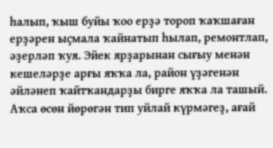һалып, ҡыш буйы ҡоо ерҙә тороп ҡаҡшаған ерҙәрен ыҫмала ҡайнатып һылап, ремонтлап, әҙерләп ҡуя. Эйек ярҙарынан сығыу менән кешеләрҙе арғы яҡҡа ла, район үҙәгенән әйләнеп ҡайтҡандарҙы бирге яҡҡа ла ташый. Аҡса өсөн йөрөгән тип уйлай күрмәгеҙ, ағай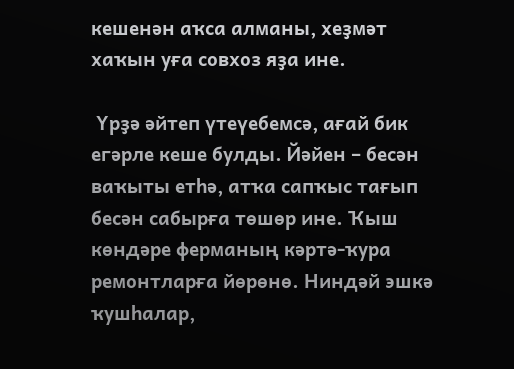кешенән аҡса алманы, хеҙмәт хаҡын уға совхоз яҙа ине.

 Үрҙә әйтеп үтеүебемсә, ағай бик егәрле кеше булды. Йәйен – бесән ваҡыты етһә, атҡа сапҡыс тағып бесән сабырға төшөр ине. Ҡыш көндәре ферманың кәртә-ҡура ремонтларға йөрөнө. Ниндәй эшкә ҡушһалар,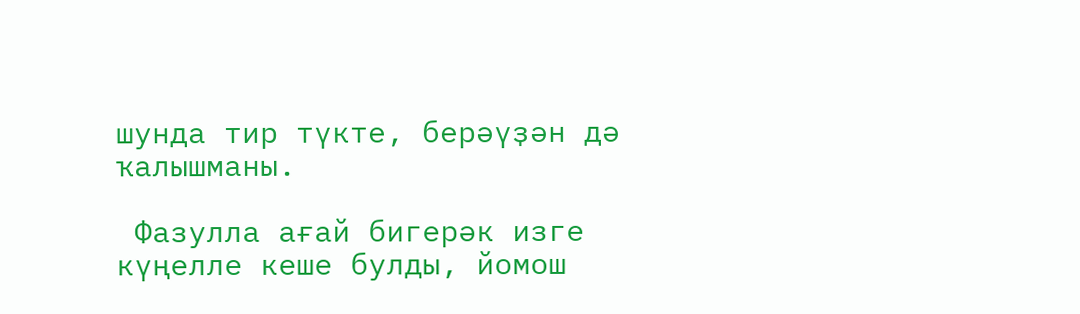шунда тир түкте, берәүҙән дә ҡалышманы.

 Фазулла ағай бигерәк изге күңелле кеше булды, йомош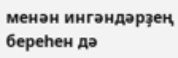менән ингәндәрҙең береһен дә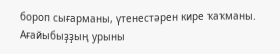бороп сығарманы, үтенестәрен кире ҡаҡманы. Ағайыбыҙҙың урыны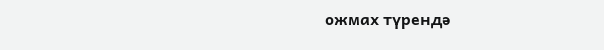ожмах түрендә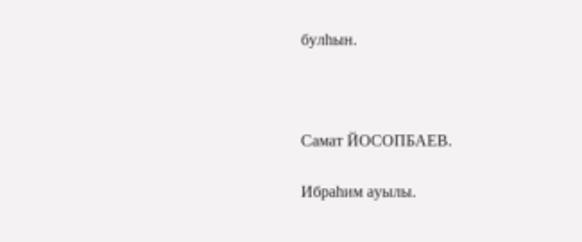булһын.



Самат ЙОСОПБАЕВ.

Ибраһим ауылы.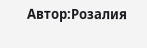Автор:Розалия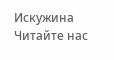Искужина
Читайте нас